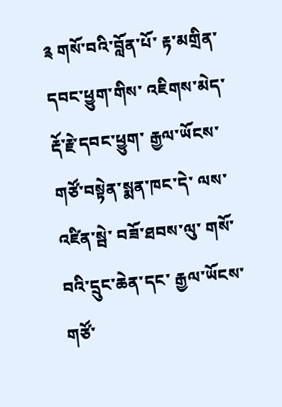༉ གསོ་བའི་བློན་པོ་ རྟ་མགྲིན་དབང་ཕྱུག་གིས་ འཇིགས་མེད་རྡོ་རྗེ་དབང་ཕྱུག་ རྒྱལ་ཡོངས་གཙོ་བསྟེན་སྨན་ཁང་དེ་ ལས་འཛིན་སྦེ་ བཟོ་ཐབས་ལུ་ གསོ་བའི་དྲུང་ཆེན་དང་ རྒྱལ་ཡོངས་གཙོ་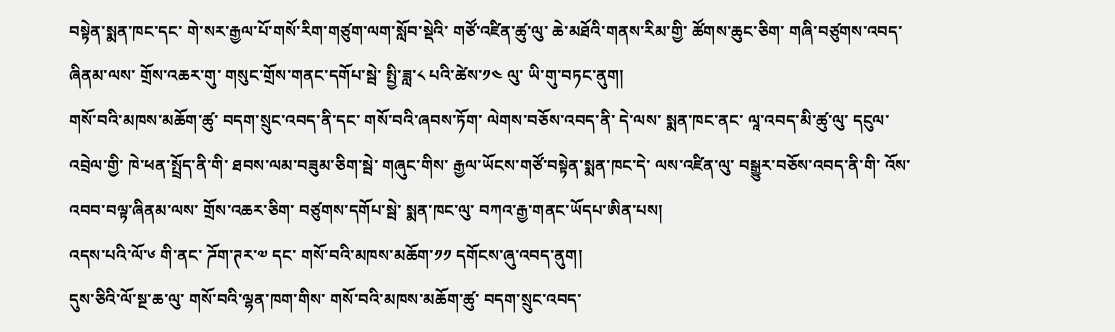བསྟེན་སྨན་ཁང་དང་ གེ་སར་རྒྱལ་པོ་གསོ་རིག་གཙུག་ལག་སློབ་སྡེའི་ གཙོ་འཛིན་ཚུ་ལུ་ ཆེ་མཐོའི་གནས་རིམ་གྱི་ ཚོགས་ཆུང་ཅིག་ གཞི་བཙུགས་འབད་ཞིནམ་ལས་ གྲོས་འཆར་གུ་ གསུང་གྲོས་གནང་དགོཔ་སྦེ་ སྤྱི་ཟླ་༨ པའི་ཚེས་༡༤ ལུ་ ཡི་གུ་བཏང་ནུག།
གསོ་བའི་མཁས་མཆོག་ཚུ་ བདག་སྲུང་འབད་ནི་དང་ གསོ་བའི་ཞབས་ཏོག་ ལེགས་བཅོས་འབད་ནི་ དེ་ལས་ སྨན་ཁང་ནང་ ལཱ་འབད་མི་ཚུ་ལུ་ དངུལ་འབྲེལ་གྱི་ ཁེ་ཕན་སྤྲོད་ནི་གི་ ཐབས་ལམ་བཟུམ་ཅིག་སྦེ་ གཞུང་གིས་ རྒྱལ་ཡོངས་གཙོ་བསྟེན་སྨན་ཁང་དེ་ ལས་འཛིན་ལུ་ བསྒྱུར་བཅོས་འབད་ནི་གི་ འོས་འབབ་བལྟ་ཞིནམ་ལས་ གྲོས་འཆར་ཅིག་ བཙུགས་དགོཔ་སྦེ་ སྨན་ཁང་ལུ་ བཀའ་རྒྱ་གནང་ཡོདཔ་ཨིན་པས།
འདས་པའི་ལོ་༦ གི་ནང་ ཌོག་ཊར་༧ དང་ གསོ་བའི་མཁས་མཆོག་༡༡ དགོངས་ཞུ་འབད་ནུག།
དུས་ཅིའི་ལོ་སྔ་ཆ་ལུ་ གསོ་བའི་ལྷན་ཁག་གིས་ གསོ་བའི་མཁས་མཆོག་ཚུ་ བདག་སྲུང་འབད་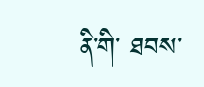ནི་གི་ ཐབས་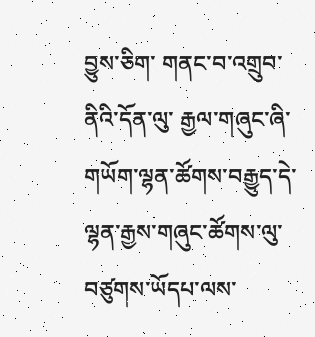བྱུས་ཅིག་ གནང་བ་འགྲུབ་ནིའི་དོན་ལུ་ རྒྱལ་གཞུང་ཞི་གཡོག་ལྷན་ཚོགས་བརྒྱུད་དེ་ ལྷན་རྒྱས་གཞུང་ཚོགས་ལུ་ བཙུགས་ཡོདཔ་ལས་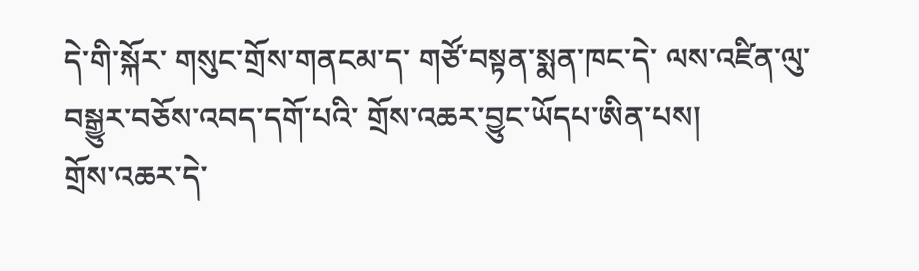དེ་གི་སྐོར་ གསུང་གྲོས་གནངམ་ད་ གཙོ་བསྟན་སྨན་ཁང་དེ་ ལས་འཛིན་ལུ་ བསྒྱུར་བཅོས་འབད་དགོ་པའི་ གྲོས་འཆར་བྱུང་ཡོདཔ་ཨིན་པས།
གྲོས་འཆར་དེ་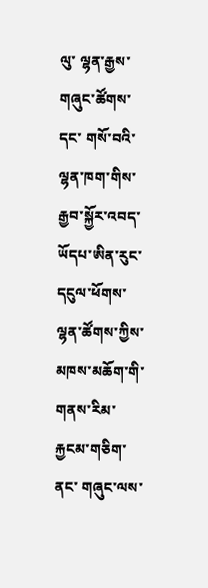ལུ་ ལྷན་རྒྱས་གཞུང་ཚོགས་དང་ གསོ་བའི་ལྷན་ཁག་གིས་ རྒྱབ་སྐྱོར་འབད་ཡོདཔ་ཨིན་རུང་ དངུལ་ཕོགས་ལྷན་ཚོགས་ཀྱིས་ མཁས་མཆོག་གི་ གནས་རིམ་རྐྱངམ་གཅིག་ནང་ གཞུང་ལས་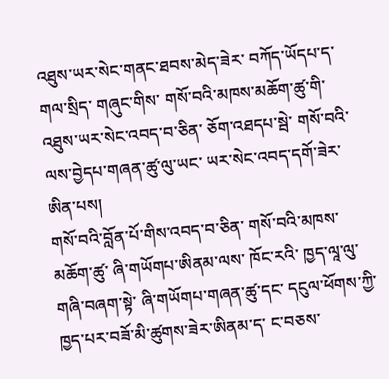འཐུས་ཡར་སེང་གནང་ཐབས་མེད་ཟེར་ བཀོད་ཡོདཔ་ད་ གལ་སྲིད་ གཞུང་གིས་ གསོ་བའི་མཁས་མཆོག་ཚུ་གི་ འཐུས་ཡར་སེང་འབད་བ་ཅིན་ ཅོག་འཐདཔ་སྦེ་ གསོ་བའི་ལས་བྱེདཔ་གཞན་ཚུ་ལུ་ཡང་ ཡར་སེང་འབད་དགོ་ཟེར་ཨིན་པས།
གསོ་བའི་བློན་པོ་གིས་འབད་བ་ཅིན་ གསོ་བའི་མཁས་མཆོག་ཚུ་ ཞི་གཡོགཔ་ཨིནམ་ལས་ ཁོང་རའི་ ཁྱད་ལཱ་ལུ་ གཞི་བཞག་སྟེ་ ཞི་གཡོགཔ་གཞན་ཚུ་དང་ དངུལ་ཕོགས་ཀྱི་ ཁྱད་པར་བཟོ་མི་ཚུགས་ཟེར་ཨིནམ་ད་ ང་བཅས་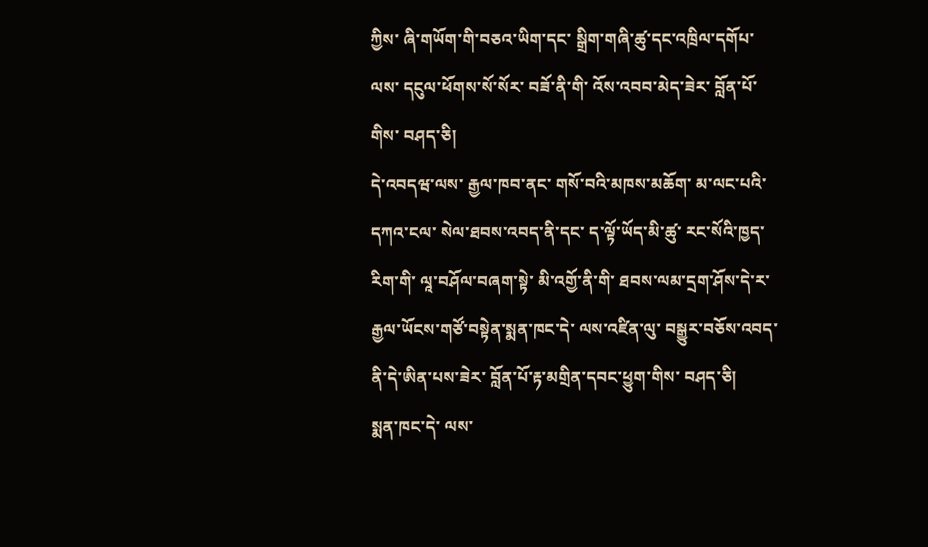ཀྱིས་ ཞི་གཡོག་གི་བཅའ་ཡིག་དང་ སྒྲིག་གཞི་ཚུ་དང་འཁྲིལ་དགོཔ་ལས་ དངུལ་ཕོགས་སོ་སོར་ བཟོ་ནི་གི་ འོས་འབབ་མེད་ཟེར་ བློན་པོ་གིས་ བཤད་ཅི།
དེ་འབདཝ་ལས་ རྒྱལ་ཁབ་ནང་ གསོ་བའི་མཁས་མཆོག་ མ་ལང་པའི་དཀའ་ངལ་ སེལ་ཐབས་འབད་ནི་དང་ ད་ལྟོ་ཡོད་མི་ཚུ་ རང་སོའི་ཁྱད་རིག་གི་ ལཱ་བཤོལ་བཞག་སྟེ་ མི་འགྱོ་ནི་གི་ ཐབས་ལམ་དྲག་ཤོས་དེ་ར་ རྒྱལ་ཡོངས་གཙོ་བསྟེན་སྨན་ཁང་དེ་ ལས་འཛིན་ལུ་ བསྒྱུར་བཅོས་འབད་ནི་དེ་ཨིན་པས་ཟེར་ བློན་པོ་རྟ་མགྲིན་དབང་ཕྱུག་གིས་ བཤད་ཅི།
སྨན་ཁང་དེ་ ལས་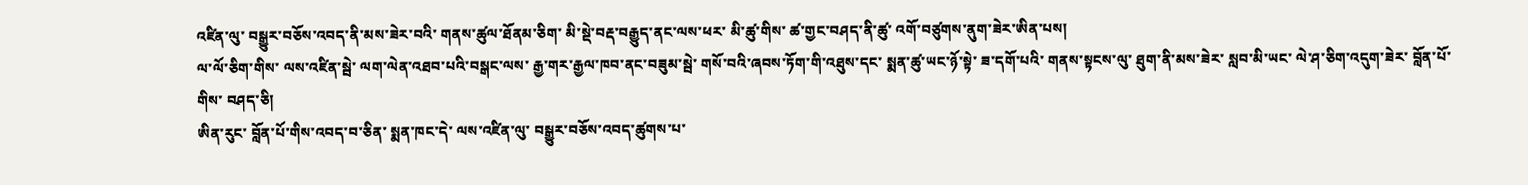འཛིན་ལུ་ བསྒྱུར་བཅོས་འབད་ནི་མས་ཟེར་བའི་ གནས་ཚུལ་ཐོནམ་ཅིག་ མི་སྡེ་བརྡ་བརྒྱུད་ནང་ལས་ཕར་ མི་ཚུ་གིས་ ཚ་གྱང་བཤད་ནི་ཚུ་ འགོ་བཙུགས་ནུག་ཟེར་ཨིན་པས།
ལ་ལོ་ཅིག་གིས་ ལས་འཛིན་སྦེ་ ལག་ལེན་འཐབ་པའི་བསྒང་ལས་ རྒྱ་གར་རྒྱལ་ཁབ་ནང་བཟུམ་སྦེ་ གསོ་བའི་ཞབས་ཏོག་གི་འཐུས་དང་ སྨན་ཚུ་ཡང་ཉོ་སྟེ་ ཟ་དགོ་པའི་ གནས་སྟངས་ལུ་ ཐུག་ནི་མས་ཟེར་ སླབ་མི་ཡང་ ལེ་ཤ་ཅིག་འདུག་ཟེར་ བློན་པོ་གིས་ བཤད་ཅི།
ཨིན་རུང་ བློན་པོ་གིས་འབད་བ་ཅིན་ སྨན་ཁང་དེ་ ལས་འཛིན་ལུ་ བསྒྱུར་བཅོས་འབད་ཚུགས་པ་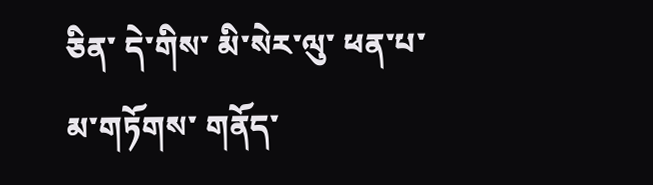ཅིན་ དེ་གིས་ མི་སེར་ལུ་ ཕན་པ་མ་གཏོགས་ གནོད་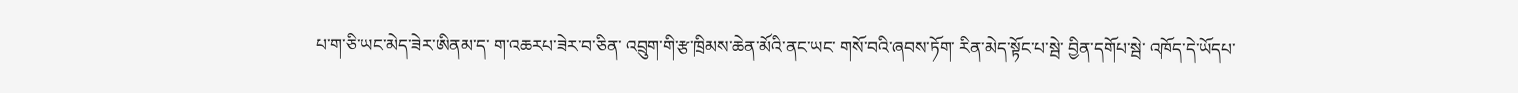པ་ག་ཅི་ཡང་མེད་ཟེར་ཨིནམ་ད་ ག་འཆརཔ་ཟེར་བ་ཅིན་ འབྲུག་གི་རྩ་ཁྲིམས་ཆེན་མོའི་ནང་ཡང་ གསོ་བའི་ཞབས་ཏོག་ རིན་མེད་སྟོང་པ་སྦེ་ བྱིན་དགོཔ་སྦེ་ འཁོད་དེ་ཡོདཔ་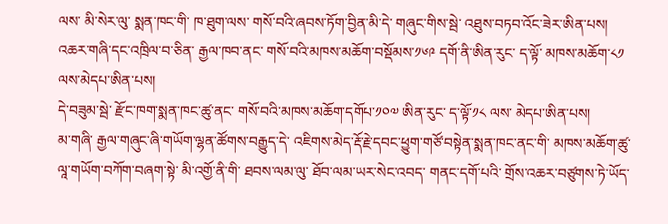ལས་ མི་སེར་ལུ་ སྨན་ཁང་གི་ ཁ་ཐུག་ལས་ གསོ་བའི་ཞབས་ཏོག་བྱིན་མི་དེ་ གཞུང་གིས་སྦེ་ འཐུས་བཏབ་འོང་ཟེར་ཨིན་པས།
འཆར་གཞི་དང་འཁྲིལ་བ་ཅིན་ རྒྱལ་ཁབ་ནང་ གསོ་བའི་མཁས་མཆོག་བསྡོམས་༡༦༩ དགོ་ནི་ཨིན་རུང་ ད་ལྟོ་ མཁས་མཆོག་༨༡ ལས་མེདཔ་ཨིན་པས།
དེ་བཟུམ་སྦེ་ རྫོང་ཁག་སྨན་ཁང་ཚུ་ནང་ གསོ་བའི་མཁས་མཆོག་དགོཔ་༡༠༧ ཨིན་རུང་ ད་ལྟོ་༡༨ ལས་ མེདཔ་ཨིན་པས།
མ་གཞི་ རྒྱལ་གཞུང་ཞི་གཡོག་ལྷན་ཚོགས་བརྒྱུད་དེ་ འཇིགས་མེད་རྡོ་རྗེ་དབང་ཕྱུག་གཙོ་བསྟེན་སྨན་ཁང་ནང་གི་ མཁས་མཆོག་ཚུ་ ལཱ་གཡོག་བཀོག་བཞག་སྟེ་ མི་འགྱོ་ནི་གི་ ཐབས་ལམ་ལུ་ ཐོབ་ལམ་ཡར་སེང་འབད་ གནང་དགོ་པའི་ གྲོས་འཆར་བཙུགས་ཏེ་ཡོད་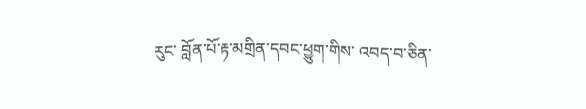རུང་ བློན་པོ་རྟ་མགྲིན་དབང་ཕྱུག་གིས་ འབད་བ་ཅིན་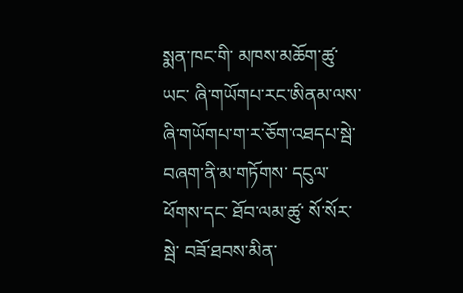སྨན་ཁང་གི་ མཁས་མཆོག་ཚུ་ཡང་ ཞི་གཡོགཔ་རང་ཨིནམ་ལས་ ཞི་གཡོགཔ་ག་ར་ཅོག་འཐདཔ་སྦེ་ བཞག་ནི་མ་གཏོགས་ དངུལ་ཕོགས་དང་ ཐོབ་ལམ་ཚུ་ སོ་སོར་སྦེ་ བཟོ་ཐབས་མིན་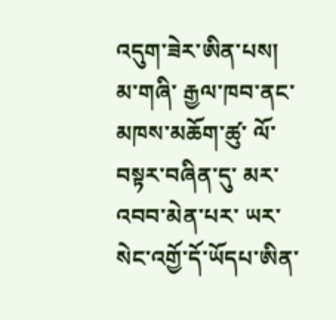འདུག་ཟེར་ཨིན་པས།
མ་གཞི་ རྒྱལ་ཁབ་ནང་ མཁས་མཆོག་ཚུ་ ལོ་བསྟར་བཞིན་དུ་ མར་འབབ་མེན་པར་ ཡར་སེང་འགྱོ་དོ་ཡོདཔ་ཨིན་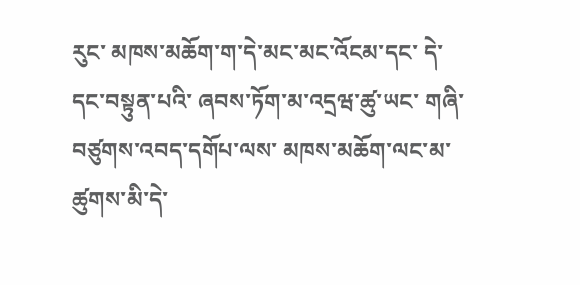རུང་ མཁས་མཆོག་ག་དེ་མང་མང་འོངམ་དང་ དེ་དང་བསྟུན་པའི་ ཞབས་ཏོག་མ་འདྲཝ་ཚུ་ཡང་ གཞི་བཙུགས་འབད་དགོཔ་ལས་ མཁས་མཆོག་ལང་མ་ཚུགས་མི་དེ་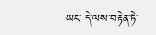ཡང་ དེ་ལས་བརྟེན་ཏེ་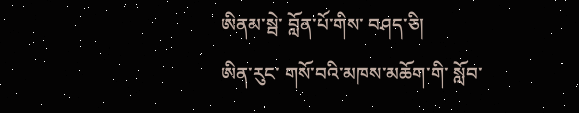ཨིནམ་སྦེ་ བློན་པོ་གིས་ བཤད་ཅི།
ཨིན་རུང་ གསོ་བའི་མཁས་མཆོག་གི་ སློབ་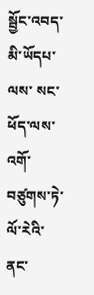སྦྱོང་འབད་མི་ཡོདཔ་ལས་ སང་ཕོད་ལས་འགོ་བཙུགས་ཏེ་ ལོ་རེའི་ནང་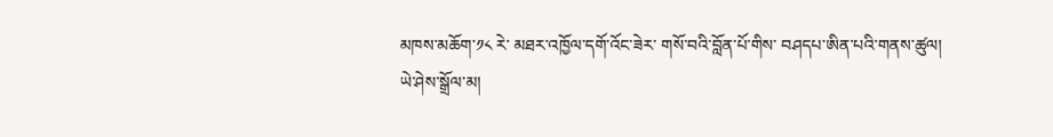མཁས་མཆོག་༡༨ རེ་ མཐར་འཁྱོལ་དགོ་འོང་ཟེར་ གསོ་བའི་བློན་པོ་གིས་ བཤདཔ་ཨིན་པའི་གནས་ཚུལ།
ཡེ་ཤེས་སྒྲོལ་མ།